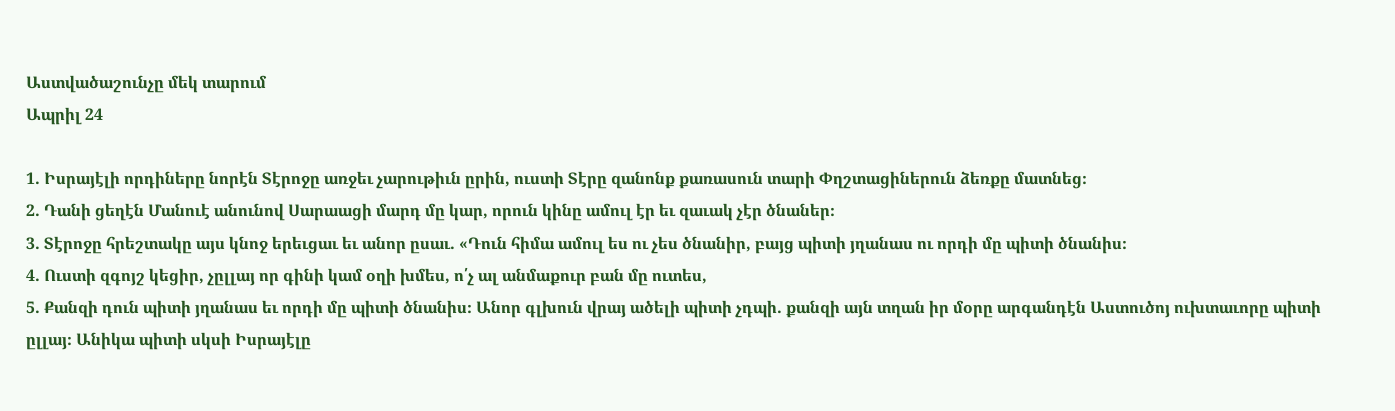Աստվածաշունչը մեկ տարում
Ապրիլ 24

1. Իսրայէլի որդիները նորէն Տէրոջը առջեւ չարութիւն ըրին, ուստի Տէրը զանոնք քառասուն տարի Փղշտացիներուն ձեռքը մատնեց։
2. Դանի ցեղէն Մանուէ անունով Սարաացի մարդ մը կար, որուն կինը ամուլ էր եւ զաւակ չէր ծնաներ։
3. Տէրոջը հրեշտակը այս կնոջ երեւցաւ եւ անոր ըսաւ. «Դուն հիմա ամուլ ես ու չես ծնանիր, բայց պիտի յղանաս ու որդի մը պիտի ծնանիս։
4. Ուստի զգոյշ կեցիր, չըլլայ որ գինի կամ օղի խմես, ո՛չ ալ անմաքուր բան մը ուտես,
5. Քանզի դուն պիտի յղանաս եւ որդի մը պիտի ծնանիս։ Անոր գլխուն վրայ ածելի պիտի չդպի. քանզի այն տղան իր մօրը արգանդէն Աստուծոյ ուխտաւորը պիտի ըլլայ։ Անիկա պիտի սկսի Իսրայէլը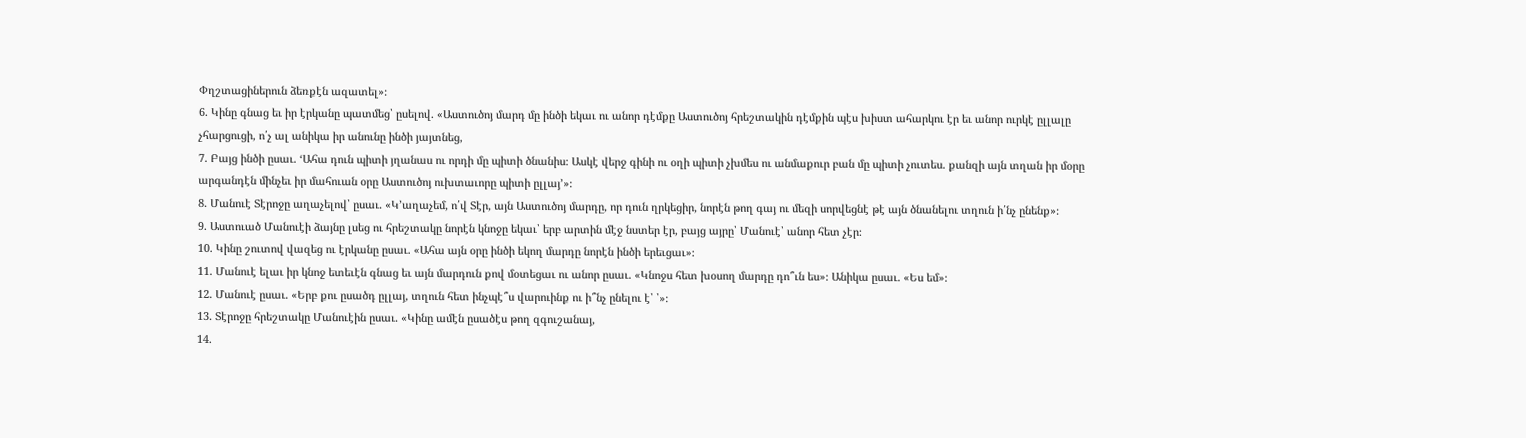Փղշտացիներուն ձեռքէն ազատել»։
6. Կինը գնաց եւ իր էրկանը պատմեց՝ ըսելով. «Աստուծոյ մարդ մը ինծի եկաւ ու անոր դէմքը Աստուծոյ հրեշտակին դէմքին պէս խիստ ահարկու էր եւ անոր ուրկէ ըլլալը չհարցուցի, ո՛չ ալ անիկա իր անունը ինծի յայտնեց,
7. Բայց ինծի ըսաւ. ‘Ահա դուն պիտի յղանաս ու որդի մը պիտի ծնանիս։ Ասկէ վերջ գինի ու օղի պիտի չխմես ու անմաքուր բան մը պիտի չուտես. քանզի այն տղան իր մօրը արգանդէն մինչեւ իր մահուան օրը Աստուծոյ ուխտաւորը պիտի ըլլայ’»։
8. Մանուէ Տէրոջը աղաչելով՝ ըսաւ. «Կ’աղաչեմ, ո՛վ Տէր, այն Աստուծոյ մարդը, որ դուն ղրկեցիր, նորէն թող գայ ու մեզի սորվեցնէ թէ այն ծնանելու տղուն ի՛նչ ընենք»։
9. Աստուած Մանուէի ձայնը լսեց ու հրեշտակը նորէն կնոջը եկաւ՝ երբ արտին մէջ նստեր էր, բայց այրը՝ Մանուէ՝ անոր հետ չէր։
10. Կինը շուտով վազեց ու էրկանը ըսաւ. «Ահա այն օրը ինծի եկող մարդը նորէն ինծի երեւցաւ»։
11. Մանուէ ելաւ իր կնոջ ետեւէն գնաց եւ այն մարդուն քով մօտեցաւ ու անոր ըսաւ. «Կնոջս հետ խօսող մարդը դո՞ւն ես»։ Անիկա ըսաւ. «Ես եմ»։
12. Մանուէ ըսաւ. «Երբ քու ըսածդ ըլլայ, տղուն հետ ինչպէ՞ս վարուինք ու ի՞նչ ընելու է՝ ՝»։
13. Տէրոջը հրեշտակը Մանուէին ըսաւ. «Կինը ամէն ըսածէս թող զգուշանայ,
14.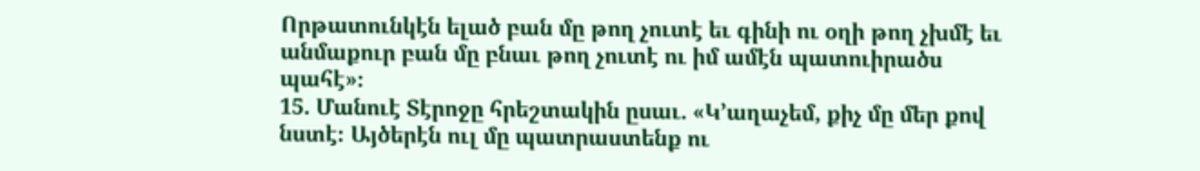Որթատունկէն ելած բան մը թող չուտէ եւ գինի ու օղի թող չխմէ եւ անմաքուր բան մը բնաւ թող չուտէ ու իմ ամէն պատուիրածս պահէ»։
15. Մանուէ Տէրոջը հրեշտակին ըսաւ. «Կ’աղաչեմ, քիչ մը մեր քով նստէ։ Այծերէն ուլ մը պատրաստենք ու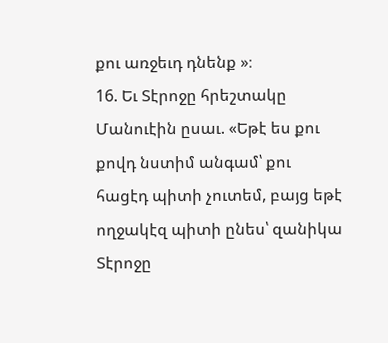քու առջեւդ դնենք »։
16. Եւ Տէրոջը հրեշտակը Մանուէին ըսաւ. «Եթէ ես քու քովդ նստիմ անգամ՝ քու հացէդ պիտի չուտեմ, բայց եթէ ողջակէզ պիտի ընես՝ զանիկա Տէրոջը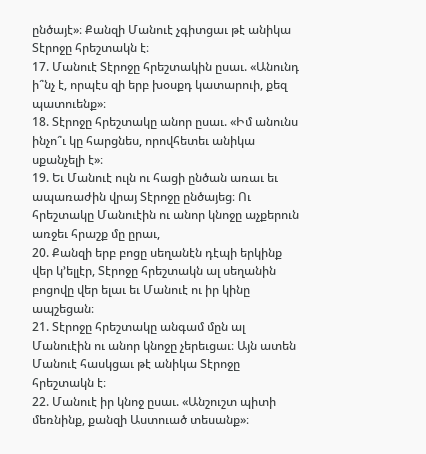ընծայէ»։ Քանզի Մանուէ չգիտցաւ թէ անիկա Տէրոջը հրեշտակն է։
17. Մանուէ Տէրոջը հրեշտակին ըսաւ. «Անունդ ի՞նչ է, որպէս զի երբ խօսքդ կատարուի, քեզ պատուենք»։
18. Տէրոջը հրեշտակը անոր ըսաւ. «Իմ անունս ինչո՞ւ կը հարցնես, որովհետեւ անիկա սքանչելի է»։
19. Եւ Մանուէ ուլն ու հացի ընծան առաւ եւ ապառաժին վրայ Տէրոջը ընծայեց։ Ու հրեշտակը Մանուէին ու անոր կնոջը աչքերուն առջեւ հրաշք մը ըրաւ,
20. Քանզի երբ բոցը սեղանէն դէպի երկինք վեր կ’ելլէր, Տէրոջը հրեշտակն ալ սեղանին բոցովը վեր ելաւ եւ Մանուէ ու իր կինը ապշեցան։
21. Տէրոջը հրեշտակը անգամ մըն ալ Մանուէին ու անոր կնոջը չերեւցաւ։ Այն ատեն Մանուէ հասկցաւ թէ անիկա Տէրոջը հրեշտակն է։
22. Մանուէ իր կնոջ ըսաւ. «Անշուշտ պիտի մեռնինք, քանզի Աստուած տեսանք»։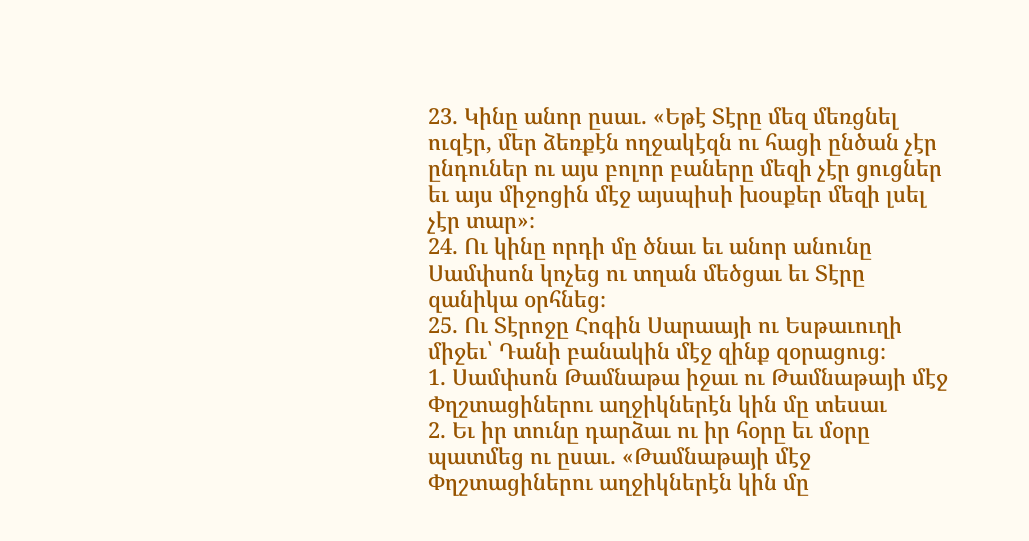23. Կինը անոր ըսաւ. «Եթէ Տէրը մեզ մեռցնել ուզէր, մեր ձեռքէն ողջակէզն ու հացի ընծան չէր ընդուներ ու այս բոլոր բաները մեզի չէր ցուցներ եւ այս միջոցին մէջ այսպիսի խօսքեր մեզի լսել չէր տար»։
24. Ու կինը որդի մը ծնաւ եւ անոր անունը Սամփսոն կոչեց ու տղան մեծցաւ եւ Տէրը զանիկա օրհնեց։
25. Ու Տէրոջը Հոգին Սարաայի ու Եսթաւուղի միջեւ՝ Դանի բանակին մէջ զինք զօրացուց։
1. Սամփսոն Թամնաթա իջաւ ու Թամնաթայի մէջ Փղշտացիներու աղջիկներէն կին մը տեսաւ
2. Եւ իր տունը դարձաւ ու իր հօրը եւ մօրը պատմեց ու ըսաւ. «Թամնաթայի մէջ Փղշտացիներու աղջիկներէն կին մը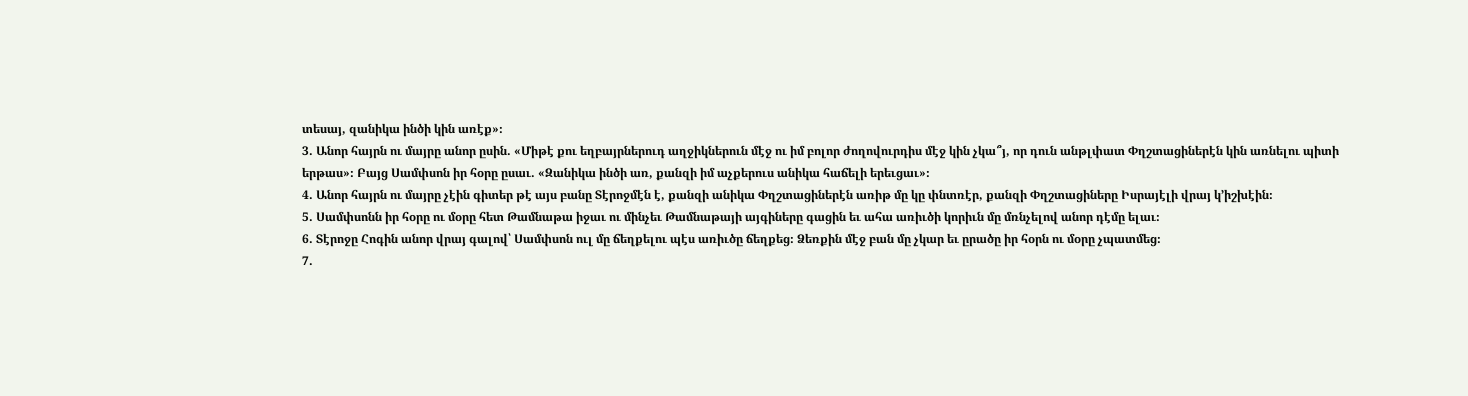տեսայ, զանիկա ինծի կին առէք»։
3. Անոր հայրն ու մայրը անոր ըսին. «Միթէ քու եղբայրներուդ աղջիկներուն մէջ ու իմ բոլոր ժողովուրդիս մէջ կին չկա՞յ, որ դուն անթլփատ Փղշտացիներէն կին առնելու պիտի երթաս»։ Բայց Սամփսոն իր հօրը ըսաւ. «Զանիկա ինծի առ, քանզի իմ աչքերուս անիկա հաճելի երեւցաւ»։
4. Անոր հայրն ու մայրը չէին գիտեր թէ այս բանը Տէրոջմէն է, քանզի անիկա Փղշտացիներէն առիթ մը կը փնտռէր, քանզի Փղշտացիները Իսրայէլի վրայ կ’իշխէին։
5. Սամփսոնն իր հօրը ու մօրը հետ Թամնաթա իջաւ ու մինչեւ Թամնաթայի այգիները գացին եւ ահա առիւծի կորիւն մը մռնչելով անոր դէմը ելաւ։
6. Տէրոջը Հոգին անոր վրայ գալով՝ Սամփսոն ուլ մը ճեղքելու պէս առիւծը ճեղքեց։ Ձեռքին մէջ բան մը չկար եւ ըրածը իր հօրն ու մօրը չպատմեց։
7.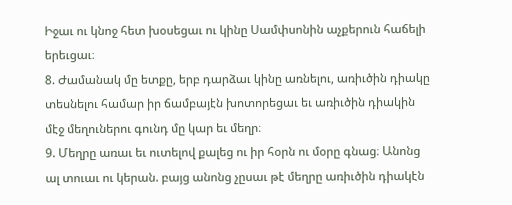Իջաւ ու կնոջ հետ խօսեցաւ ու կինը Սամփսոնին աչքերուն հաճելի երեւցաւ։
8. Ժամանակ մը ետքը, երբ դարձաւ կինը առնելու, առիւծին դիակը տեսնելու համար իր ճամբայէն խոտորեցաւ եւ առիւծին դիակին մէջ մեղուներու գունդ մը կար եւ մեղր։
9. Մեղրը առաւ եւ ուտելով քալեց ու իր հօրն ու մօրը գնաց։ Անոնց ալ տուաւ ու կերան. բայց անոնց չըսաւ թէ մեղրը առիւծին դիակէն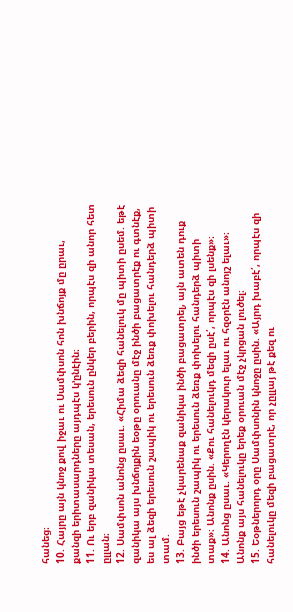հանեց։
10. Հայրը այն կնոջ քով իջաւ ու Սամփսոն հոն խնճոյք մը ըրաւ, քանզի երիտասարդները այդպէս կ’ընէին։
11. Ու երբ զանիկա տեսան, երեսուն ընկեր բերին, որպէս զի անոր հետ ըլլան։
12. Սամփսոն անոնց ըսաւ. «Հիմա ձեզի հանելուկ մը պիտի ըսեմ. եթէ զանիկա այս խնճոյքին եօթը օրուանը մէջ ինծի բացատրէք ու գտնէք, ես ալ ձեզի երեսուն շապիկ ու երեսուն ձեռք փոխելու հանդերձ պիտի տամ.
13. Բայց եթէ չկարենաք զանիկա ինծի բացատրել, այն ատեն դուք ինծի երեսուն շապիկ ու երեսուն ձեռք փոխելու հանդերձ պիտի տաք»։ Անոնք ըսին. «Քու հանելուկդ մեզի ըսէ՛, որպէս զի լսենք»։
14. Անոնց ըսաւ. «Կերողէն կերակուր ելաւ ու հզօրէն անոյշ ելաւ»։ Անոնք այս հանելուկը երեք օրուան մէջ չկրցան լուծել։
15. Եօթներորդ օրը Սամփսոնին կնոջը ըսին. «Այրդ խաբէ՛, որպէս զի հանելուկը մեզի բացատրէ, որ չըլլայ թէ քեզ ու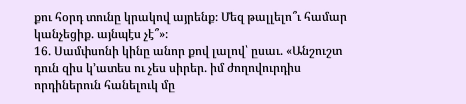քու հօրդ տունը կրակով այրենք։ Մեզ թալլելո՞ւ համար կանչեցիք. այնպէս չէ՞»։
16. Սամփսոնի կինը անոր քով լալով՝ ըսաւ. «Անշուշտ դուն զիս կ’ատես ու չես սիրեր. իմ ժողովուրդիս որդիներուն հանելուկ մը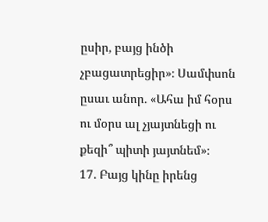ըսիր, բայց ինծի չբացատրեցիր»։ Սամփսոն ըսաւ անոր. «Ահա իմ հօրս ու մօրս ալ չյայտնեցի ու քեզի՞ պիտի յայտնեմ»։
17. Բայց կինը իրենց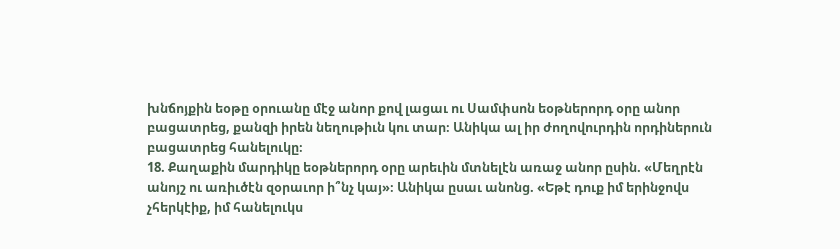խնճոյքին եօթը օրուանը մէջ անոր քով լացաւ ու Սամփսոն եօթներորդ օրը անոր բացատրեց, քանզի իրեն նեղութիւն կու տար։ Անիկա ալ իր ժողովուրդին որդիներուն բացատրեց հանելուկը։
18. Քաղաքին մարդիկը եօթներորդ օրը արեւին մտնելէն առաջ անոր ըսին. «Մեղրէն անոյշ ու առիւծէն զօրաւոր ի՞նչ կայ»։ Անիկա ըսաւ անոնց. «Եթէ դուք իմ երինջովս չհերկէիք, իմ հանելուկս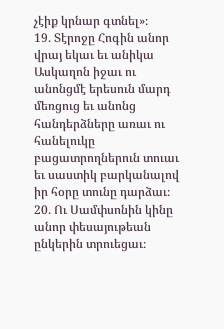չէիք կրնար գտնել»։
19. Տէրոջը Հոգին անոր վրայ եկաւ եւ անիկա Ասկաղոն իջաւ ու անոնցմէ երեսուն մարդ մեռցուց եւ անոնց հանդերձները առաւ ու հանելուկը բացատրողներուն տուաւ եւ սաստիկ բարկանալով իր հօրը տունը դարձաւ։
20. Ու Սամփսոնին կինը անոր փեսայութեան ընկերին տրուեցաւ։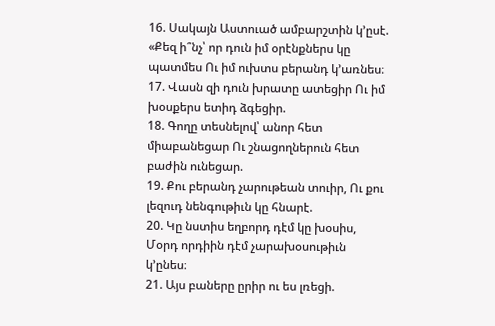16. Սակայն Աստուած ամբարշտին կ’ըսէ. «Քեզ ի՞նչ՝ որ դուն իմ օրէնքներս կը պատմես Ու իմ ուխտս բերանդ կ’առնես։
17. Վասն զի դուն խրատը ատեցիր Ու իմ խօսքերս ետիդ ձգեցիր.
18. Գողը տեսնելով՝ անոր հետ միաբանեցար Ու շնացողներուն հետ բաժին ունեցար.
19. Քու բերանդ չարութեան տուիր, Ու քու լեզուդ նենգութիւն կը հնարէ.
20. Կը նստիս եղբորդ դէմ կը խօսիս, Մօրդ որդիին դէմ չարախօսութիւն կ’ընես։
21. Այս բաները ըրիր ու ես լռեցի.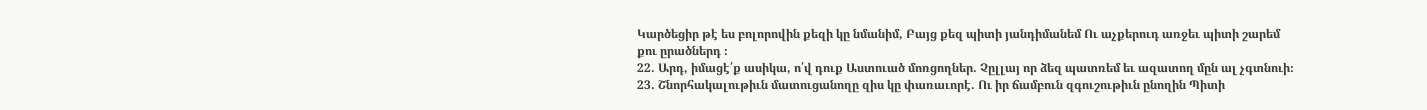Կարծեցիր թէ ես բոլորովին քեզի կը նմանիմ, Բայց քեզ պիտի յանդիմանեմ Ու աչքերուդ առջեւ պիտի շարեմ քու ըրածներդ ։
22. Արդ, իմացէ՛ք ասիկա, ո՛վ դուք Աստուած մոռցողներ. Չըլլայ որ ձեզ պատռեմ եւ ազատող մըն ալ չգտնուի։
23. Շնորհակալութիւն մատուցանողը զիս կը փառաւորէ. Ու իր ճամբուն զգուշութիւն ընողին Պիտի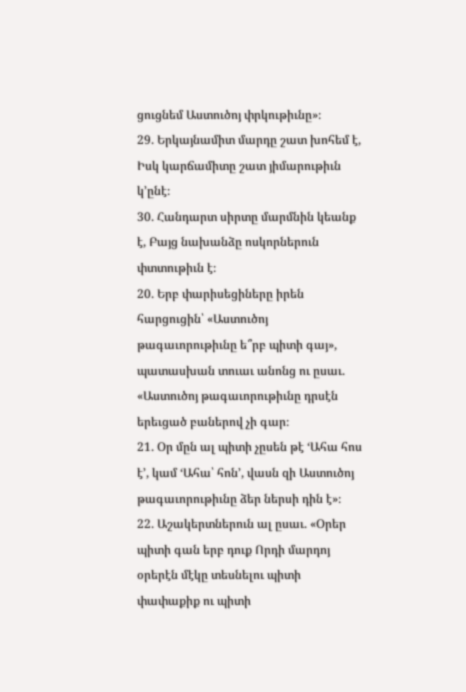ցուցնեմ Աստուծոյ փրկութիւնը»։
29. Երկայնամիտ մարդը շատ խոհեմ է, Իսկ կարճամիտը շատ յիմարութիւն կ’ընէ։
30. Հանդարտ սիրտը մարմնին կեանք է, Բայց նախանձը ոսկորներուն փտտութիւն է։
20. Երբ փարիսեցիները իրեն հարցուցին՝ «Աստուծոյ թագաւորութիւնը ե՞րբ պիտի գայ», պատասխան տուաւ անոնց ու ըսաւ. «Աստուծոյ թագաւորութիւնը դրսէն երեւցած բաներով չի գար։
21. Օր մըն ալ պիտի չըսեն թէ ‘Ահա հոս է’, կամ ‘Ահա՝ հոն’, վասն զի Աստուծոյ թագաւորութիւնը ձեր ներսի դին է»։
22. Աշակերտներուն ալ ըսաւ. «Օրեր պիտի գան երբ դուք Որդի մարդոյ օրերէն մէկը տեսնելու պիտի փափաքիք ու պիտի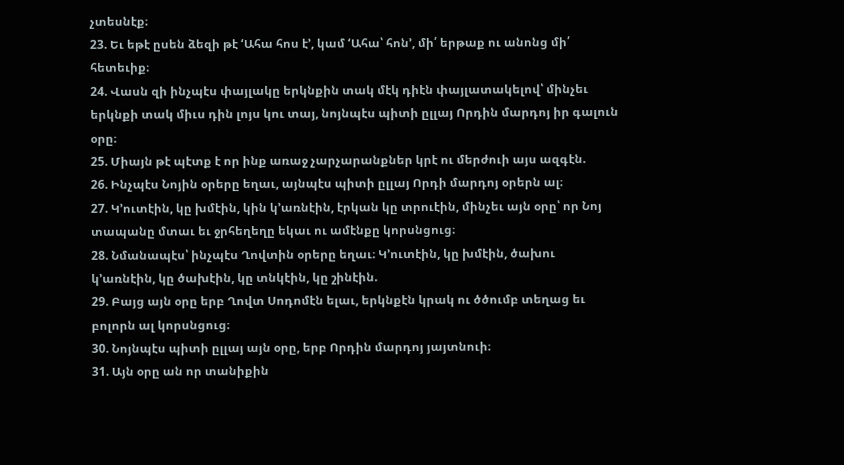չտեսնէք։
23. Եւ եթէ ըսեն ձեզի թէ ‘Ահա հոս է’, կամ ‘Ահա՝ հոն’, մի՛ երթաք ու անոնց մի՛ հետեւիք։
24. Վասն զի ինչպէս փայլակը երկնքին տակ մէկ դիէն փայլատակելով՝ մինչեւ երկնքի տակ միւս դին լոյս կու տայ, նոյնպէս պիտի ըլլայ Որդին մարդոյ իր գալուն օրը։
25. Միայն թէ պէտք է որ ինք առաջ չարչարանքներ կրէ ու մերժուի այս ազգէն.
26. Ինչպէս Նոյին օրերը եղաւ, այնպէս պիտի ըլլայ Որդի մարդոյ օրերն ալ։
27. Կ’ուտէին, կը խմէին, կին կ’առնէին, էրկան կը տրուէին, մինչեւ այն օրը՝ որ Նոյ տապանը մտաւ եւ ջրհեղեղը եկաւ ու ամէնքը կորսնցուց։
28. Նմանապէս՝ ինչպէս Ղովտին օրերը եղաւ։ Կ’ուտէին, կը խմէին, ծախու կ’առնէին, կը ծախէին, կը տնկէին, կը շինէին.
29. Բայց այն օրը երբ Ղովտ Սոդոմէն ելաւ, երկնքէն կրակ ու ծծումբ տեղաց եւ բոլորն ալ կորսնցուց։
30. Նոյնպէս պիտի ըլլայ այն օրը, երբ Որդին մարդոյ յայտնուի։
31. Այն օրը ան որ տանիքին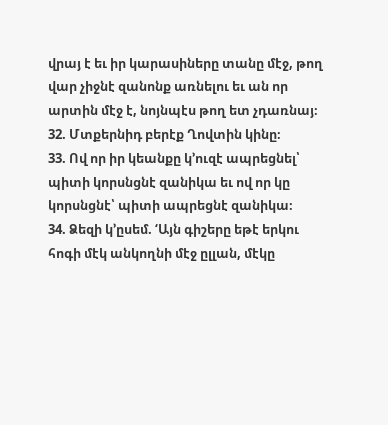վրայ է եւ իր կարասիները տանը մէջ, թող վար չիջնէ զանոնք առնելու եւ ան որ արտին մէջ է, նոյնպէս թող ետ չդառնայ։
32. Մտքերնիդ բերէք Ղովտին կինը։
33. Ով որ իր կեանքը կ’ուզէ ապրեցնել՝ պիտի կորսնցնէ զանիկա եւ ով որ կը կորսնցնէ՝ պիտի ապրեցնէ զանիկա։
34. Ձեզի կ’ըսեմ. ‘Այն գիշերը եթէ երկու հոգի մէկ անկողնի մէջ ըլլան, մէկը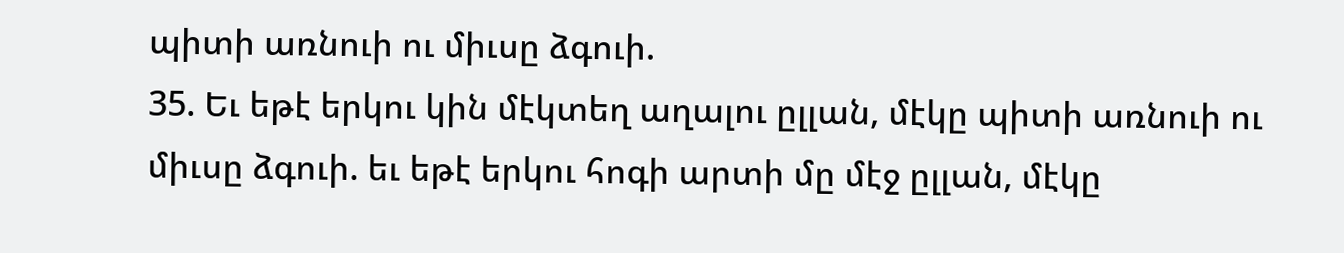պիտի առնուի ու միւսը ձգուի.
35. Եւ եթէ երկու կին մէկտեղ աղալու ըլլան, մէկը պիտի առնուի ու միւսը ձգուի. եւ եթէ երկու հոգի արտի մը մէջ ըլլան, մէկը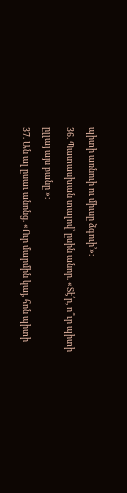պիտի առնուի ու միւսը ձգուի’»։
36. Պատասխան տալով՝ ըսին անոր. «Տէ՛ր, ո՞ւր պիտի ըլլայ այս բանը »։
37. Ան ալ ըսաւ անոնց. «Ուր մարմին կայ, հոն պիտի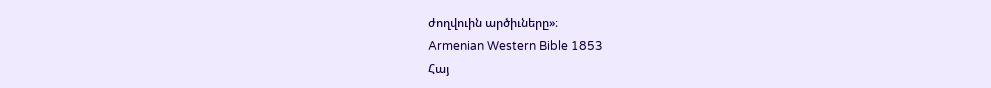ժողվուին արծիւները»։
Armenian Western Bible 1853
Հայ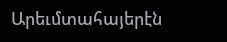Արեւմտահայերէն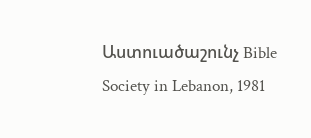Աստուածաշունչ Bible Society in Lebanon, 1981